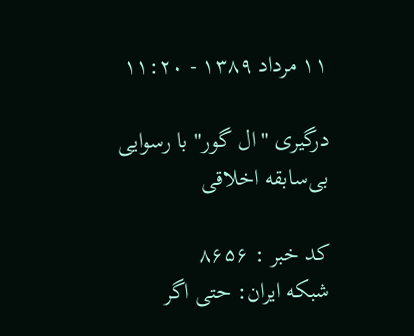۱۱ مرداد ۱۳۸۹ - ۱۱:۲۰

درگیری "ال گور" با رسوایی بی‌سابقه اخلاقی

کد خبر : ۸۶۵۶
شبکه ایران: حتی اگر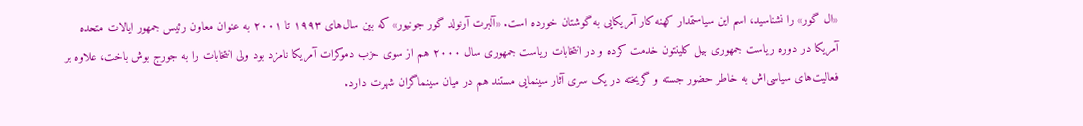«ال گور» را نشناسید، اسم این سیاستمدار کهنه کار آمریکایی به گوشتان خورده است. «آلبرت آرنولد گور جونیور» که بین سال‌های ۱۹۹۳ تا ۲۰۰۱ به عنوان معاون رئیس جمهور ایالات متحده آمریکا در دوره ریاست جمهوری بیل کلینتون خدمت کرده و در انتخابات ریاست جمهوری سال ۲۰۰۰ هم از سوی حزب دموکرات آمریکا نامزد بود ولی انتخابات را به جورج بوش باخت، علاوه بر فعالیت‌های سیاسی‌اش به خاطر حضور جسته و گریخته در یک سری آثار سینمایی مستند هم در میان سینماگران شهرت دارد.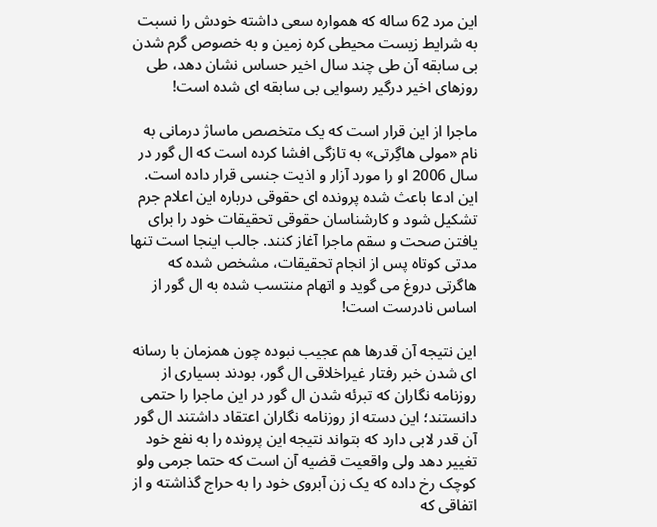این مرد 62 ساله که همواره سعی داشته خودش را نسبت به شرایط زیست محیطی کره زمین و به خصوص گرم شدن بی سابقه آن طی چند سال اخیر حساس نشان دهد، طی روزهای اخیر درگیر رسوایی بی سابقه ای شده است!

ماجرا از این قرار است که یک متخصص ماساژ درمانی به نام «مولی هاگِرتی» به تازگی افشا کرده است که ال گور در سال 2006 او را مورد آزار و اذیت جنسی قرار داده است. این ادعا باعث شده پرونده ای حقوقی درباره این اعلام جرم تشکیل شود و کارشناسان حقوقی تحقیقات خود را برای یافتن صحت و سقم ماجرا آغاز کنند. جالب اینجا است تنها مدتی کوتاه پس از انجام تحقیقات، مشخص شده که هاگرتی دروغ می گوید و اتهام منتسب شده به ال گور از اساس نادرست است!

این نتیجه آن قدرها هم عجیب نبوده چون همزمان با رسانه ای شدن خبر رفتار غیراخلاقی ال گور، بودند بسیاری از روزنامه نگاران که تبرئه شدن ال گور در این ماجرا را حتمی دانستند؛ این دسته از روزنامه نگاران اعتقاد داشتند ال گور آن قدر لابی دارد که بتواند نتیجه این پرونده را به نفع خود تغییر دهد ولی واقعیت قضیه آن است که حتما جرمی ولو کوچک رخ داده که یک زن آبروی خود را به حراج گذاشته و از اتفاقی که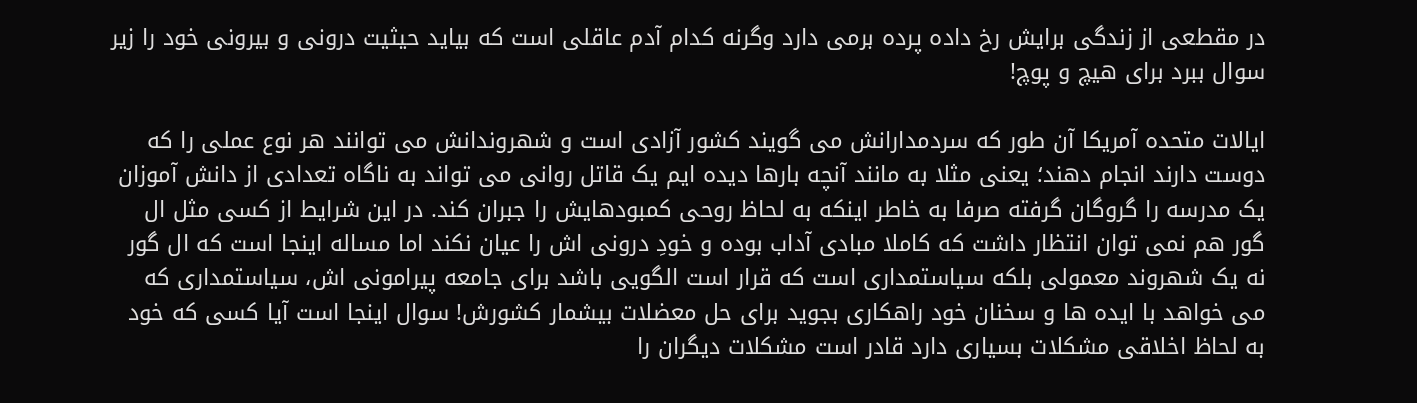در مقطعی از زندگی برایش رخ داده پرده برمی دارد وگرنه کدام آدم عاقلی است که بیاید حیثیت درونی و بیرونی خود را زیر سوال ببرد برای هیچ و پوچ!

ایالات متحده آمریکا آن طور که سردمدارانش می گویند کشور آزادی است و شهروندانش می توانند هر نوع عملی را که دوست دارند انجام دهند؛ یعنی مثلا به مانند آنچه بارها دیده ایم یک قاتل روانی می تواند به ناگاه تعدادی از دانش آموزان یک مدرسه را گروگان گرفته صرفا به خاطر اینکه به لحاظ روحی کمبودهایش را جبران کند. در این شرایط از کسی مثل ال گور هم نمی توان انتظار داشت که کاملا مبادی آداب بوده و خودِ درونی اش را عیان نکند اما مساله اینجا است که ال گور نه یک شهروند معمولی بلکه سیاستمداری است که قرار است الگویی باشد برای جامعه پیرامونی اش، سیاستمداری که می خواهد با ایده ها و سخنان خود راهکاری بجوید برای حل معضلات بیشمار کشورش! سوال اینجا است آیا کسی که خود به لحاظ اخلاقی مشکلات بسیاری دارد قادر است مشکلات دیگران را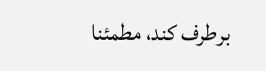برطرف کند، مطمئنا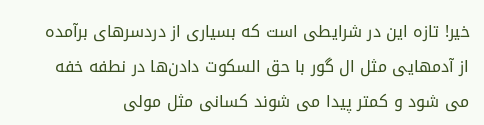خیر! تازه این در شرایطی است که بسیاری از دردسرهای برآمده از آدمهایی مثل ال گور با حق السکوت دادن‌ها در نطفه خفه می شود و کمتر پیدا می شوند کسانی مثل مولی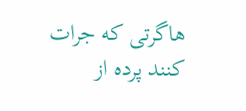هاگرتی که جرات کنند پرده از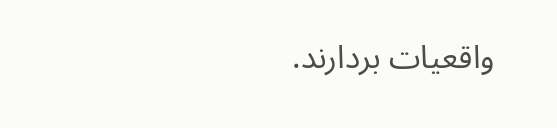واقعیات بردارند.